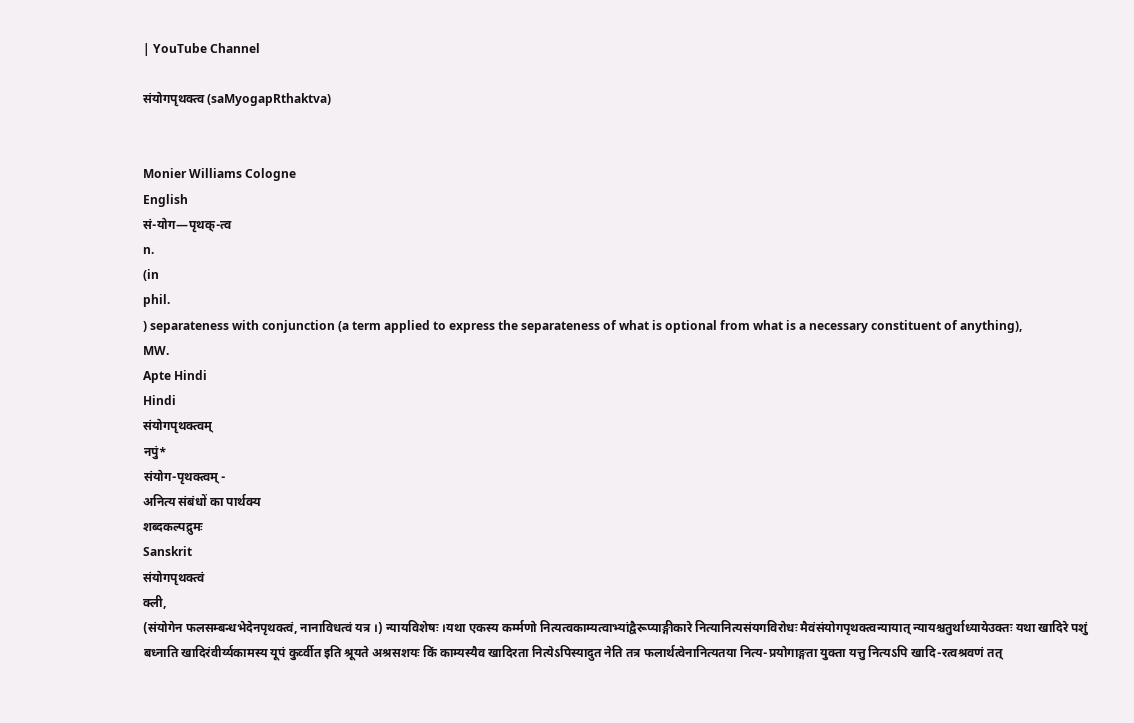| YouTube Channel

संयोगपृथक्त्व (saMyogapRthaktva)


Monier Williams Cologne
English
सं-योग—पृथक्-त्व
n.
(in
phil.
) separateness with conjunction (a term applied to express the separateness of what is optional from what is a necessary constituent of anything),
MW.
Apte Hindi
Hindi
संयोगपृथक्त्वम्
नपुं*
संयोग-पृथक्त्वम् -
अनित्य संबंधों का पार्थक्य
शब्दकल्पद्रुमः
Sanskrit
संयोगपृथक्त्वं
क्ली,
(संयोगेन फलसम्बन्धभेदेनपृथक्त्वं, नानाविधत्वं यत्र ।) न्यायविशेषः ।यथा एकस्य कर्म्मणो नित्यत्वकाम्यत्वाभ्यांद्वैरूप्याङ्गीकारे नित्यानित्यसंयगविरोधः मैवंसंयोगपृथक्त्वन्यायात् न्यायश्चतुर्थाध्यायेउक्तः यथा खादिरे पशुं बध्नाति खादिरंवीर्य्यकामस्य यूपं कुर्व्वीत इति श्रूयते अश्रसशयः किं काम्यस्यैव खादिरता नित्येऽपिस्यादुत नेति तत्र फलार्थत्वेनानित्यतया नित्य-प्रयोगाङ्गता युक्ता यत्तु नित्यऽपि खादि-रत्वश्रवणं तत्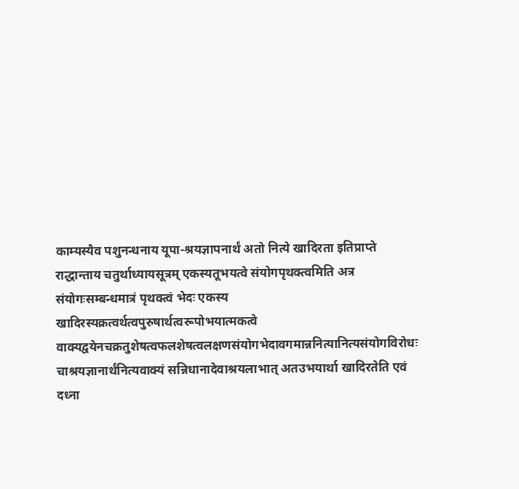काम्यस्यैव पशुनन्धनाय यूपा-श्रयज्ञापनार्थं अतो नित्ये खादिरता इतिप्राप्ते राद्धान्ताय चतुर्थाध्यायसूत्रम् एकस्यतूभयत्वे संयोगपृथक्त्वमिति अत्र संयोगःसम्बन्धमात्रं पृथक्त्वं भेदः एकस्य खादिरस्यक्रत्वर्थत्वपुरुषार्थत्वरूपोभयात्मकत्वे वाक्यद्वयेनचक्रतुशेषत्वफलशेषत्वलक्षणसंयोगभेदावगमान्ननित्यानित्यसंयोगविरोधः चाश्रयज्ञानार्थंनित्यवाक्यं सन्निधानादेवाश्रयलाभात् अतउभयार्था खादिरतेति एवं दध्ना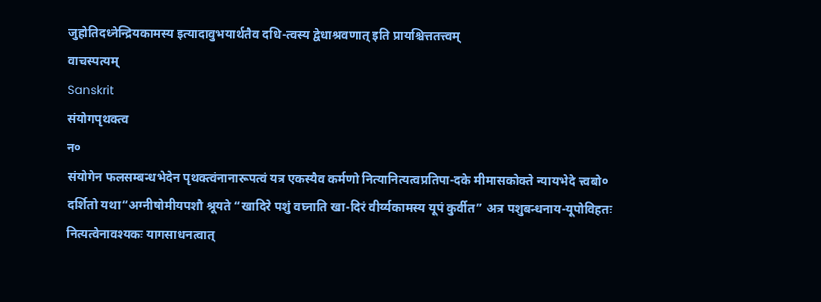जुहोतिदध्नेन्द्रियकामस्य इत्यादावुभयार्थतैव दधि-त्वस्य द्वेधाश्रवणात् इति प्रायश्चित्ततत्त्वम्
वाचस्पत्यम्
Sanskrit
संयोगपृथक्त्व
न०
संयोगेन फलसम्बन्धभेदेन पृथक्त्वंनानारूपत्वं यत्र एकस्यैव कर्मणो नित्यानित्यत्वप्रतिपा-दके मीमासकोक्ते न्यायभेदे त्त्वबो० दर्शितो यथा“अग्नीषोमीयपशौ श्रूयते “खादिरे पशुं वघ्नाति खा-दिरं वीर्य्यकामस्य यूपं कुर्वीत” अत्र पशुबन्धनाय-यूपोविहतः नित्यत्वेनावश्यकः यागसाधनत्वात्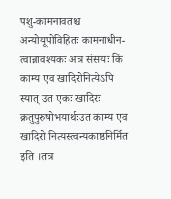पशु-कामनावतश्च अन्योयूपोविहितः कामनाधीन-त्वान्नावश्यकः अत्र संसयः किं काम्य एव खादिरोनित्येऽपि स्यात् उत एकः खादिरः क्रतुपुरुषोभयार्थःउत काम्य एव खादिरो नित्यस्त्वन्यकाष्ठनिर्मित इति ।तत्र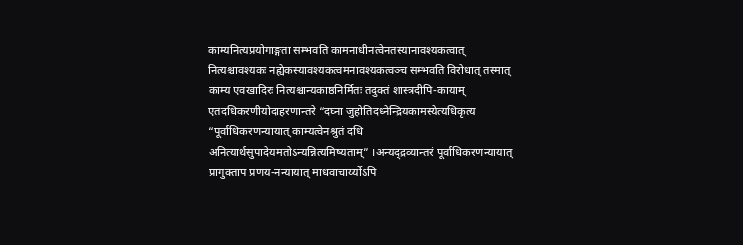काम्यनित्यप्रयोगाङ्गता सम्भवति कामनाधीनत्वेनतस्यानावश्यकत्वात् नित्यश्चावश्यकः नह्येकस्यावश्यकत्वमनावश्यकत्वञ्च सम्भवति विरोधात् तस्मात् काम्य एवखादिरः नित्यश्चान्यकाष्ठनिर्मितः तदुक्तं शास्त्रदीपि-कायाम् एतदधिकरणीयोदाहरणान्तरे “दघ्ना जुहोतिदध्नेन्द्रियकामस्येत्यधिकृत्य “पूर्वाधिकरणन्यायात् काम्यत्वेनश्रुतं दधि अनित्यार्थसुपादेयमतोऽन्यन्नित्यमिष्यताम्” ।अन्यद्द्रव्यान्तरं पूर्वाधिकरणन्यायात् प्रागुक्ताप प्रणय-नन्यायात् माधवाचार्य्योऽपि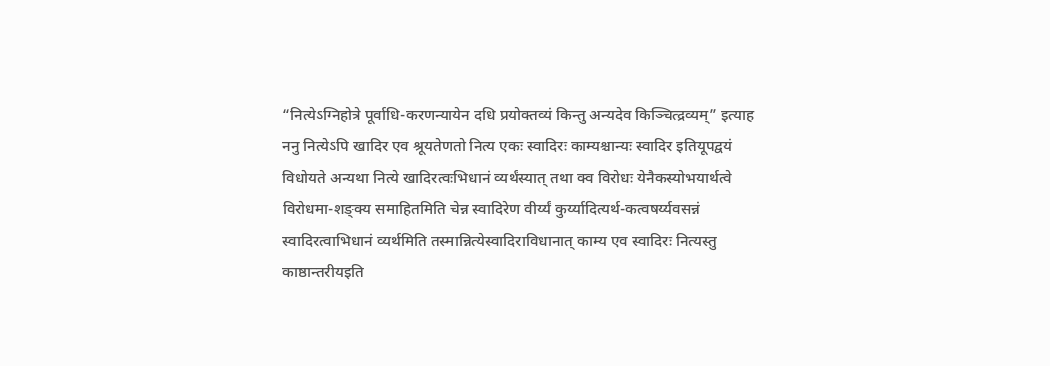“नित्येऽग्निहोत्रे पूर्वाधि-करणन्यायेन दधि प्रयोक्तव्यं किन्तु अन्यदेव किञ्चित्द्रव्यम्” इत्याह ननु नित्येऽपि खादिर एव श्रूयतेणतो नित्य एकः स्वादिरः काम्यश्चान्यः स्वादिर इतियूपद्वयं विधोयते अन्यथा नित्ये खादिरत्वःभिधानं व्यर्थंस्यात् तथा क्व विरोधः येनैकस्योभयार्थत्वे विरोधमा-शङ्क्य समाहितमिति चेन्न स्वादिरेण वीर्य्यं कुर्य्यादित्यर्थ-कत्वषर्य्यवसन्नं स्वादिरत्वाभिधानं व्यर्थमिति तस्मान्नित्येस्वादिराविधानात् काम्य एव स्वादिरः नित्यस्तु काष्ठान्तरीयइति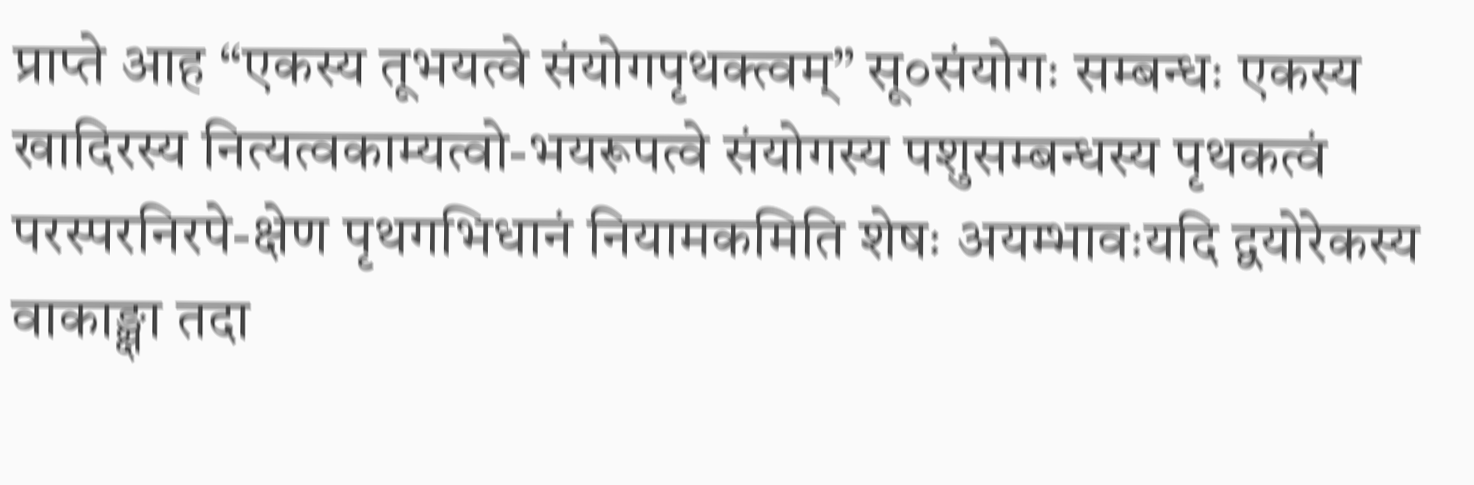प्राप्ते आह “एकस्य तूभयत्वे संयोगपृथक्त्वम्” सू०संयोगः सम्बन्धः एकस्य खादिरस्य नित्यत्वकाम्यत्वो-भयरूपत्वे संयोगस्य पशुसम्बन्धस्य पृथकत्वं परस्परनिरपे-क्षेण पृथगभिधानं नियामकमिति शेषः अयम्भावःयदि द्वयोरेकस्य वाकाङ्क्षा तदा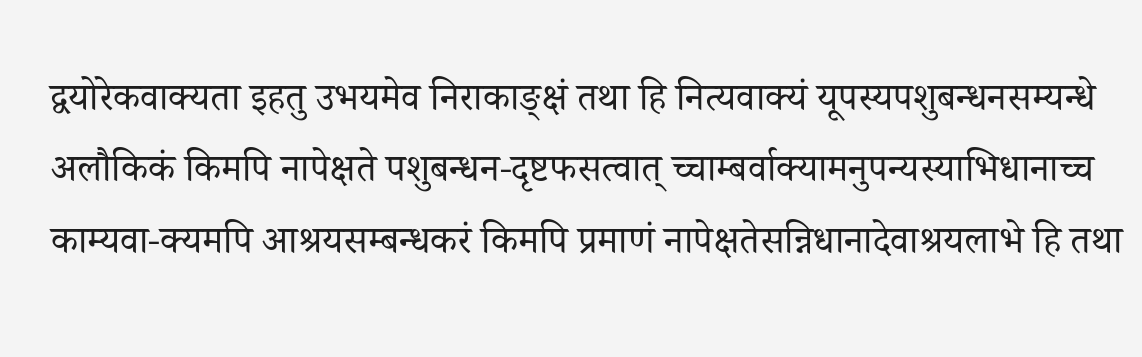द्वयोरेकवाक्यता इहतु उभयमेव निराकाङ्क्षं तथा हि नित्यवाक्यं यूपस्यपशुबन्धनसम्यन्धे अलौकिकं किमपि नापेक्षते पशुबन्धन-दृष्टफसत्वात् च्चाम्बर्वाक्यामनुपन्यस्याभिधानाच्च काम्यवा-क्यमपि आश्रयसम्बन्धकरं किमपि प्रमाणं नापेक्षतेसन्निधानादेवाश्रयलाभे हि तथा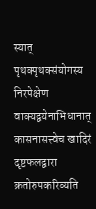स्यात् पृथक्पृथक्संयोगस्य निरपेक्षेण वाक्यद्वयेनाभिधानात् कासनासत्त्वेच खादिरं दृष्टफलद्वारा क्रतोरुपकरिव्यति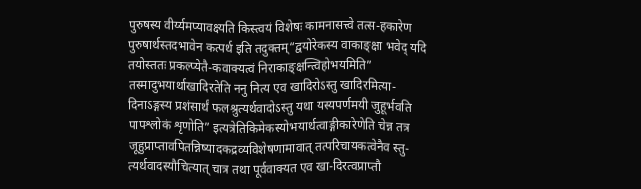पुरुषस्य वीर्य्यमप्यावक्ष्यति किस्त्वयं विशेषः कामनासत्त्वे तत्स-हकारेण पुरुषार्थस्तदभावेन कत्पर्थ इति तदुक्तम्“द्वयोरेकस्य वाकाङ्क्षा भवेद् यदि तयोस्ततः प्रकल्प्येतै-कवाक्यत्वं निराकाङ्क्षन्त्विहोभयमिति” तस्मादुभयार्थाखादिरतेति ननु नित्य एव खादिरोऽस्तु खादिरमित्या-दिनाऽङ्गस्य प्रशंसार्थं फलश्रुत्यर्थवादोऽस्तु यथा यस्यपर्णमयी जुहूर्भवति पापश्लोकं शृणोति” इत्यत्रेतिकिमेकस्योभयार्थत्वाङ्गीकारेणेति चेन्न तत्र जूहुप्राप्तावपितन्निष्यादकद्रव्यविशेषणामावात् तत्परिचायकत्वेनैव स्तु-त्यर्थवादस्यौचित्यात् चात्र तथा पूर्ववाक्यत एव खा-दिरत्वप्राप्तौ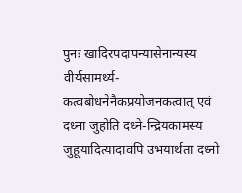पुनः खादिरपदापन्यासेनान्यस्य वीर्यसामर्थ्य-कत्वबोधनेनैकप्रयोजनकत्वात् एवं दध्ना जुहोति दध्ने-न्द्रियकामस्य जुहूयादित्यादावपि उभयार्थता दध्नो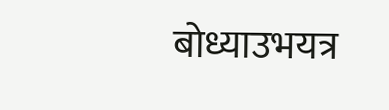बोध्याउभयत्र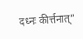दध्नः कीर्त्तनात्”